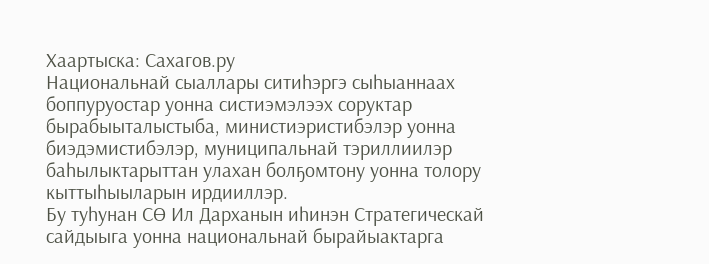Хаартыска: Сахагов.ру
Национальнай сыаллары ситиһэргэ сыһыаннаах боппуруостар уонна систиэмэлээх соруктар бырабыыталыстыба, министиэристибэлэр уонна биэдэмистибэлэр, муниципальнай тэриллиилэр баһылыктарыттан улахан болҕомтону уонна толору кыттыһыыларын ирдииллэр.
Бу туһунан СӨ Ил Дарханын иһинэн Стратегическай сайдыыга уонна национальнай бырайыактарга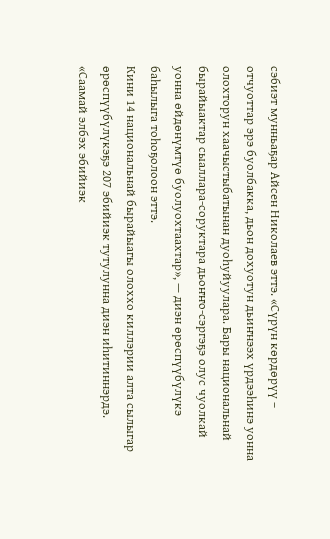сэбиэт мунньаҕар Айсен Николаев эттэ. «Сүрүн көрдөрүү – отчуоттар эрэ буолбакка, дьон дохуотун дьиҥнээх үрдээһинэ уонна олохторун хаачыстыбатынан дуоһуйуулара. Бары национальнай бырайыактар сыаллара-соруктара дьоҥҥо-сэргэҕэ олус чуолкай уонна өйдөнүмтүө буолуохтаахтар», — диэн өрөспүүбүлүкэ баһылыга тоһоҕолоон эттэ.
Кини 14 национальнай бырайыагы олоххо киллэрии алта сылыгар өрөспүүбүлүкэҕэ 207 эбийиэк тутулунна диэн иһитиннэрдэ.
«Саамай элбэх эбийиэк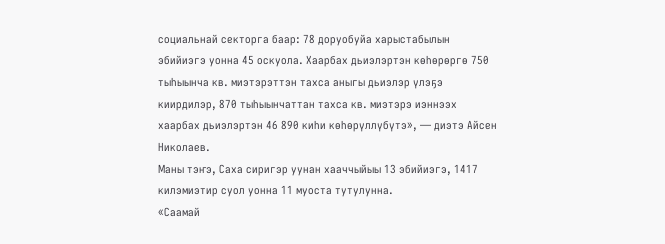социальнай секторга баар: 78 доруобуйа харыстабылын эбийиэгэ уонна 45 оскуола. Хаарбах дьиэлэртэн көһөрөргө 750 тыһыынча кв. миэтэрэттэн тахса аныгы дьиэлэр үлэҕэ киирдилэр, 870 тыһыынчаттан тахса кв. миэтэрэ иэннээх хаарбах дьиэлэртэн 46 890 киһи көһөрүллүбүтэ», — диэтэ Айсен Николаев.
Маны тэҥэ, Саха сиригэр уунан хааччыйыы 13 эбийиэгэ, 1417 килэмиэтир суол уонна 11 муоста тутулунна.
«Саамай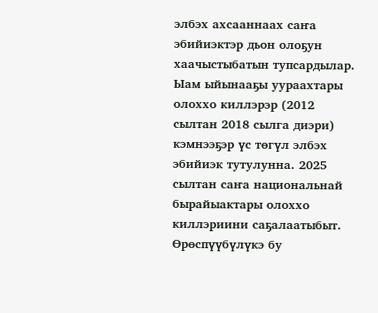элбэх ахсааннаах саҥа эбийиэктэр дьон олоҕун хаачыстыбатын тупсардылар. Ыам ыйынааҕы уураахтары олоххо киллэрэр (2012 сылтан 2018 сылга диэри) кэмнээҕэр үс төгүл элбэх эбийиэк тутулунна. 2025 сылтан саҥа национальнай бырайыактары олоххо киллэриини саҕалаатыбыт. Өрөспүүбүлүкэ бу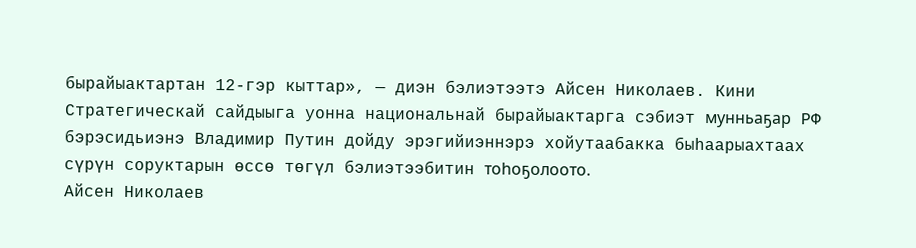бырайыактартан 12-гэр кыттар», — диэн бэлиэтээтэ Айсен Николаев. Кини Стратегическай сайдыыга уонна национальнай бырайыактарга сэбиэт мунньаҕар РФ бэрэсидьиэнэ Владимир Путин дойду эрэгийиэннэрэ хойутаабакка быһаарыахтаах сүрүн соруктарын өссө төгүл бэлиэтээбитин тоһоҕолоото.
Айсен Николаев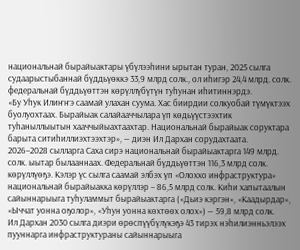национальнай бырайыактары үбүлээһини ырытан туран, 2025 сылга судаарыстыбаннай бүддьүөккэ 33,9 млрд солк., ол иһигэр 24,4 млрд. солк. федеральнай бүддьүөттэн көрүллүбүтүн туһунан иһитиннэрдэ.
«Бу Уһук Илиҥҥэ саамай улахан суума. Хас биирдии солкуобай түмүктээх буолуохтаах. Бырайыак салайааччылара үп көдьүүстээхтик туһаныллыытын хааччыйыахтаахтар. Национальнай бырайыак соруктара барыта ситиһиллиэхтээхтэр», — диэн Ил Дархан сорудахтаата.
2026–2028 сылларга Саха сирэ национальнай бырайыактарга 149 млрд. солк. ыытар былааннаах. Федеральнай бүддьүөттэн 116,3 млрд солк. көрүллүөҕэ. Кэлэр үс сылга саамай элбэх үп «Олоххо инфраструктура» национальнай бырайыакка көрүллэр – 86,5 млрд солк. Киһи хапытаалын сайыннарыыга туһуламмыт бырайыактарга («Дьиэ кэргэн», «Каадырдар», «Ыччат уонна оҕолор», «Уһун уонна көхтөөх олох») — 59,8 млрд солк.
Ил Дархан 2030 сылга диэри өрөспүүбүлүкэҕэ 43 тирэх нэһилиэнньэлээх пууннарга инфраструктураны сайыннарыыга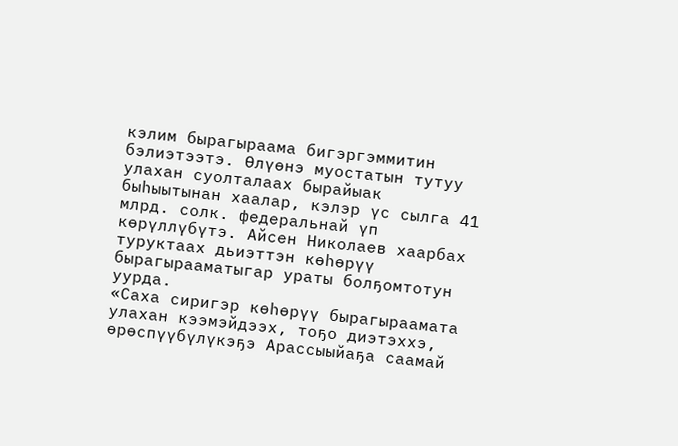кэлим бырагыраама бигэргэммитин бэлиэтээтэ. Өлүөнэ муостатын тутуу улахан суолталаах бырайыак быһыытынан хаалар, кэлэр үс сылга 41 млрд. солк. федеральнай үп көрүллүбүтэ. Айсен Николаев хаарбах туруктаах дьиэттэн көһөрүү бырагырааматыгар ураты болҕомтотун уурда.
«Саха сиригэр көһөрүү бырагыраамата улахан кээмэйдээх, тоҕо диэтэххэ, өрөспүүбүлүкэҕэ Арассыыйаҕа саамай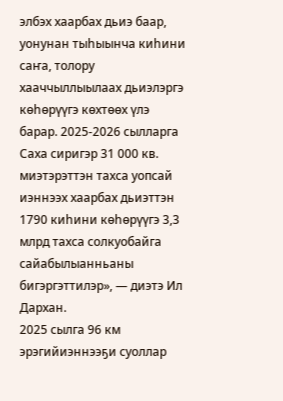элбэх хаарбах дьиэ баар, уонунан тыһыынча киһини саҥа, толору хааччыллыылаах дьиэлэргэ көһөрүүгэ көхтөөх үлэ барар. 2025-2026 сылларга Саха сиригэр 31 000 кв. миэтэрэттэн тахса уопсай иэннээх хаарбах дьиэттэн 1790 киһини көһөрүүгэ 3,3 млрд тахса солкуобайга сайабылыанньаны бигэргэттилэр», — диэтэ Ил Дархан.
2025 сылга 96 км эрэгийиэннээҕи суоллар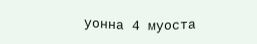уонна 4 муоста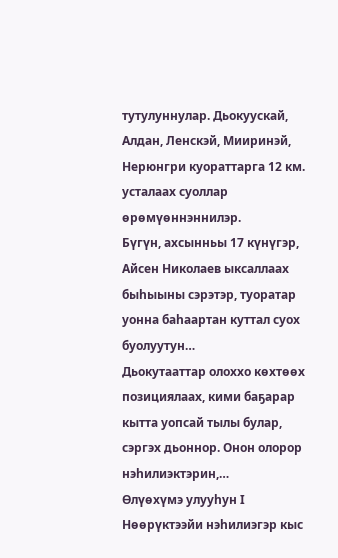тутулуннулар. Дьокуускай, Алдан, Ленскэй, Мииринэй, Нерюнгри куораттарга 12 км. усталаах суоллар өрөмүөннэннилэр.
Бүгүн, ахсынньы 17 күнүгэр, Айсен Николаев ыксаллаах быһыыны сэрэтэр, туоратар уонна баһаартан куттал суох буолуутун…
Дьокутааттар олоххо көхтөөх позициялаах, кими баҕарар кытта уопсай тылы булар, сэргэх дьоннор. Онон олорор нэһилиэктэрин,…
Өлүөхүмэ улууһун I Нөөрүктээйи нэһилиэгэр кыс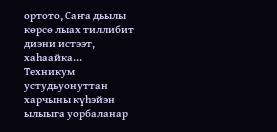ортото, Саҥа дьылы көрсө лыах тиллибит диэни истээт, хаһаайка…
Техникум устудьуонуттан харчыны күһэйэн ылыыга уорбаланар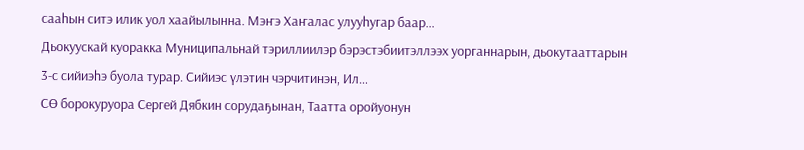сааһын ситэ илик уол хаайылынна. Мэҥэ Хаҥалас улууһугар баар…
Дьокуускай куоракка Муниципальнай тэриллиилэр бэрэстэбиитэллээх уорганнарын, дьокутааттарын 3-с сийиэһэ буола турар. Сийиэс үлэтин чэрчитинэн, Ил…
СӨ борокуруора Сергей Дябкин сорудаҕынан, Таатта оройуонун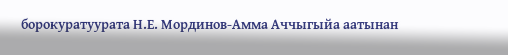борокуратуурата Н.Е. Мординов-Амма Аччыгыйа аатынан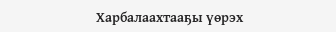Харбалаахтааҕы үөрэх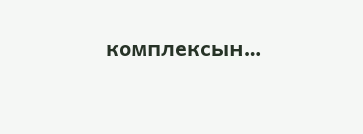комплексын…